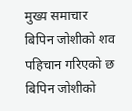मुख्य समाचार
बिपिन जोशीको शव पहिचान गरिएको छ
बिपिन जोशीको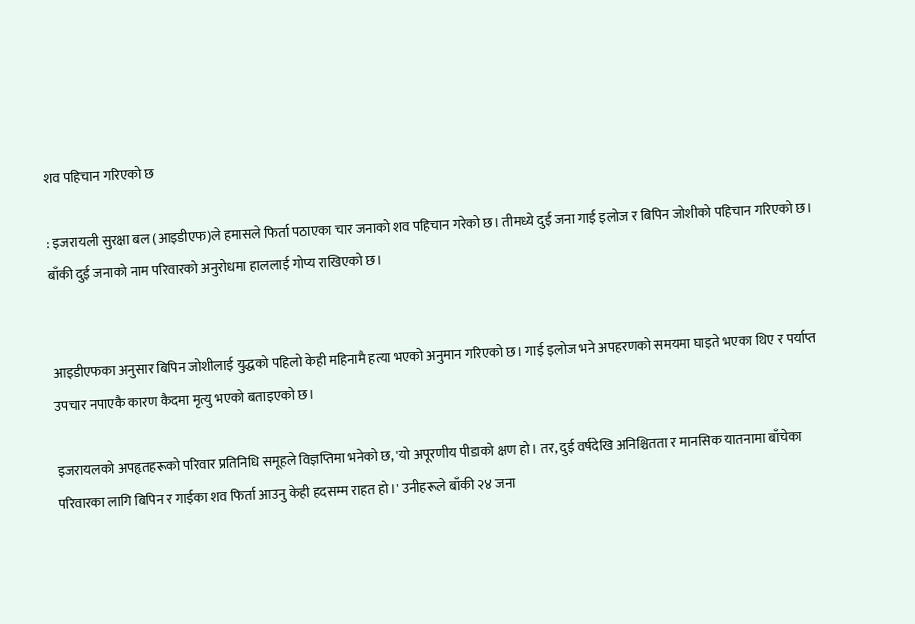शव पहिचान गरिएको छ

: इजरायली सुरक्षा बल (आइडीएफ)ले हमासले फिर्ता पठाएका चार जनाको शव पहिचान गरेको छ। तीमध्ये दुई जना गाई इलोज र बिपिन जोशीको पहिचान गरिएको छ। बाँकी दुई जनाको नाम परिवारको अनुरोधमा हाललाई गोप्य राखिएको छ।


आइडीएफका अनुसार बिपिन जोशीलाई युद्धको पहिलो केही महिनामै हत्या भएको अनुमान गरिएको छ। गाई इलोज भने अपहरणको समयमा घाइते भएका थिए र पर्याप्त उपचार नपाएकै कारण कैदमा मृत्यु भएको बताइएको छ।

इजरायलको अपहृतहरूको परिवार प्रतिनिधि समूहले विज्ञप्तिमा भनेको छ, 'यो अपूरणीय पीडाको क्षण हो। तर, दुई वर्षदेखि अनिश्चितता र मानसिक यातनामा बाँचेका परिवारका लागि बिपिन र गाईका शव फिर्ता आउनु केही हदसम्म राहत हो।' उनीहरूले बाँकी २४ जना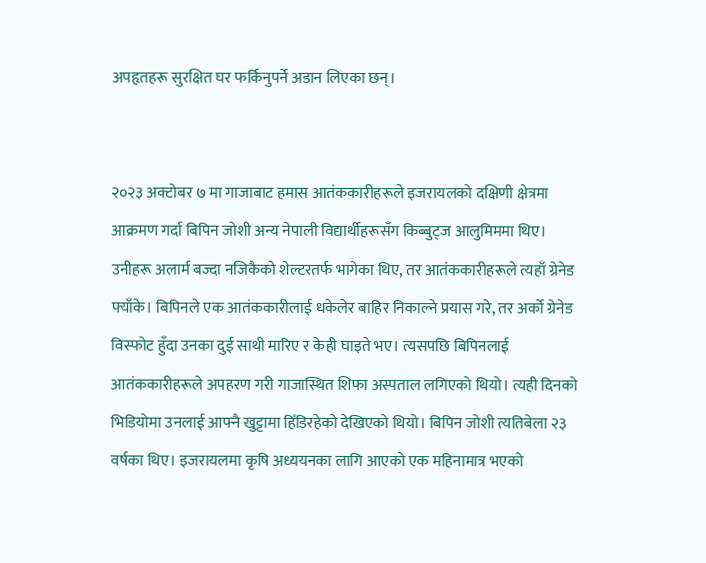अपहृतहरू सुरक्षित घर फर्किनुपर्ने अडान लिएका छन्।


२०२३ अक्टोबर ७ मा गाजाबाट हमास आतंककारीहरूले इजरायलको दक्षिणी क्षेत्रमा आक्रमण गर्दा बिपिन जोशी अन्य नेपाली विद्यार्थीहरूसँग किब्बुट्ज आलुमिममा थिए। उनीहरू अलार्म बज्दा नजिकैको शेल्टरतर्फ भागेका थिए, तर आतंककारीहरूले त्यहाँ ग्रेनेड फ्याँके। बिपिनले एक आतंककारीलाई धकेलेर बाहिर निकाल्ने प्रयास गरे, तर अर्को ग्रेनेड विस्फोट हुँदा उनका दुई साथी मारिए र केही घाइते भए। त्यसपछि बिपिनलाई आतंककारीहरूले अपहरण गरी गाजास्थित शिफा अस्पताल लगिएको थियो। त्यही दिनको भिडियोमा उनलाई आफ्नै खुट्टामा हिँडिरहेको देखिएको थियो। बिपिन जोशी त्यतिबेला २३ वर्षका थिए। इजरायलमा कृषि अध्ययनका लागि आएको एक महिनामात्र भएको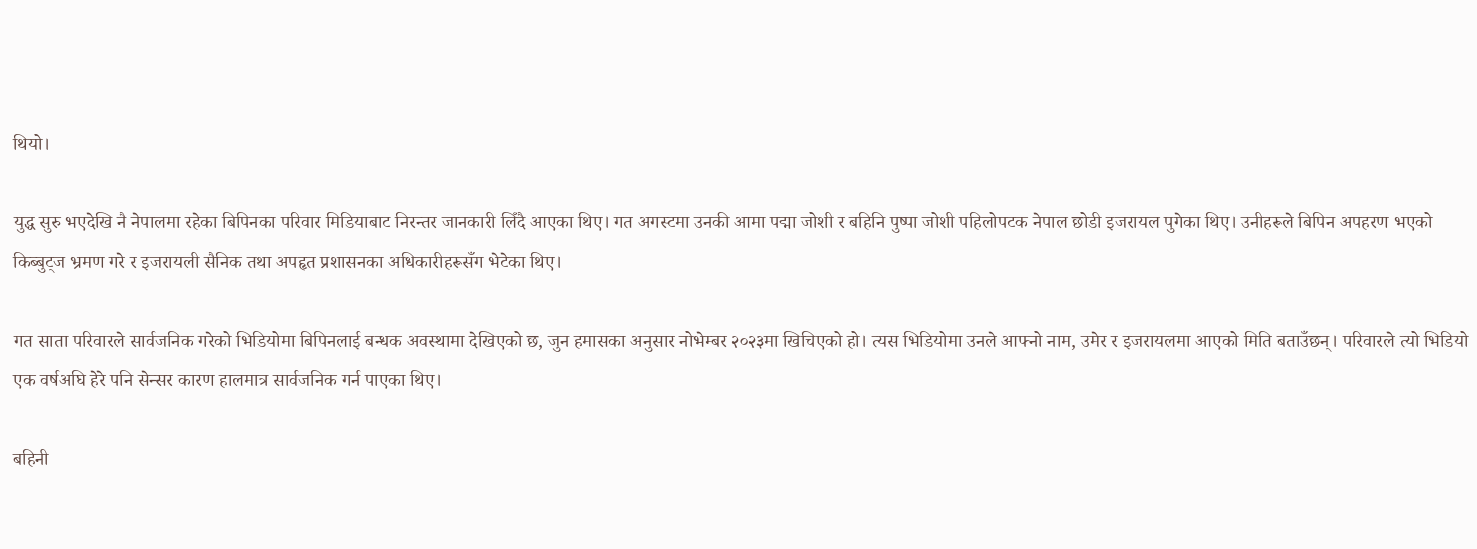थियो।

युद्ध सुरु भएदेखि नै नेपालमा रहेका बिपिनका परिवार मिडियाबाट निरन्तर जानकारी लिँदै आएका थिए। गत अगस्टमा उनकी आमा पद्मा जोशी र बहिनि पुष्पा जोशी पहिलोपटक नेपाल छोडी इजरायल पुगेका थिए। उनीहरूले बिपिन अपहरण भएको किब्बुट्ज भ्रमण गरे र इजरायली सैनिक तथा अपहृत प्रशासनका अधिकारीहरूसँग भेटेका थिए।

गत साता परिवारले सार्वजनिक गरेको भिडियोमा बिपिनलाई बन्धक अवस्थामा देखिएको छ, जुन हमासका अनुसार नोभेम्बर २०२३मा खिचिएको हो। त्यस भिडियोमा उनले आफ्नो नाम, उमेर र इजरायलमा आएको मिति बताउँछन्। परिवारले त्यो भिडियो एक वर्षअघि हेरे पनि सेन्सर कारण हालमात्र सार्वजनिक गर्न पाएका थिए।

बहिनी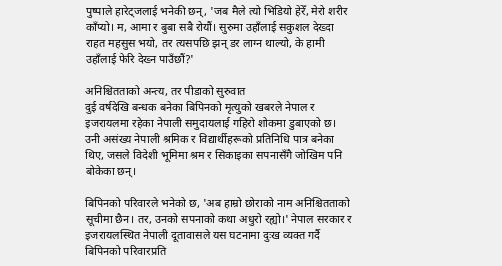पुष्पाले हारेट्जलाई भनेकी छन्, 'जब मैले त्यो भिडियो हेरेँ, मेरो शरीर काँप्यो। म, आमा र बुबा सबै रोयौं। सुरुमा उहाँलाई सकुशल देख्दा राहत महसुस भयो, तर त्यसपछि झन् डर लाग्न थाल्यो, के हामी उहाँलाई फेरि देख्न पाउँछौं?'

अनिश्चितताको अन्त्य, तर पीडाको सुरुवात
दुई वर्षदेखि बन्धक बनेका बिपिनको मृत्युको खबरले नेपाल र इजरायलमा रहेका नेपाली समुदायलाई गहिरो शोकमा डुबाएको छ। उनी असंख्य नेपाली श्रमिक र विद्यार्थीहरूको प्रतिनिधि पात्र बनेका थिए, जसले विदेशी भूमिमा श्रम र सिकाइका सपनासँगै जोखिम पनि बोकेका छन्।

बिपिनको परिवारले भनेको छ, 'अब हाम्रो छोराको नाम अनिश्चितताको सूचीमा छैन। तर, उनको सपनाको कथा अधुरो रह्यो।' नेपाल सरकार र इजरायलस्थित नेपाली दूतावासले यस घटनामा दुःख व्यक्त गर्दै बिपिनको परिवारप्रति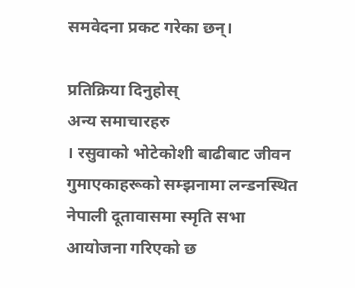समवेदना प्रकट गरेका छन्।

प्रतिक्रिया दिनुहोस्
अन्य समाचारहरु
। रसुवाको भोटेकोशी बाढीबाट जीवन गुमाएकाहरूको सम्झनामा लन्डनस्थित नेपाली दूतावासमा स्मृति सभा आयोजना गरिएको छ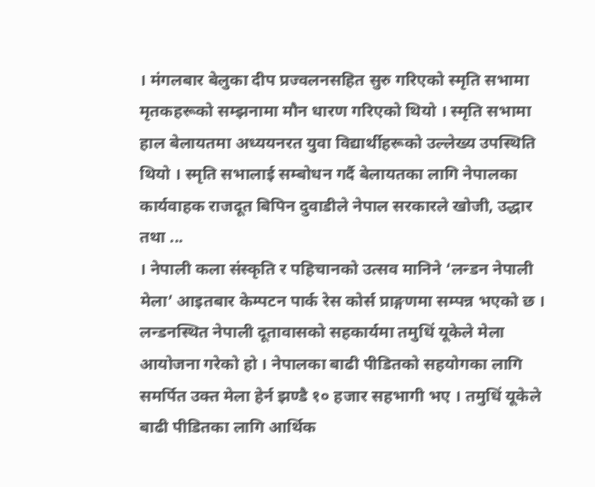। मंगलबार बेलुका दीप प्रज्वलनसहित सुरु गरिएको स्मृति सभामा मृतकहरूको सम्झनामा मौन धारण गरिएको थियो । स्मृति सभामा हाल बेलायतमा अध्ययनरत युवा विद्यार्थीहरूको उल्लेख्य उपस्थिति थियो । स्मृति सभालाई सम्बोधन गर्दै बेलायतका लागि नेपालका कार्यवाहक राजदूत बिपिन दुवाडीले नेपाल सरकारले खोजी, उद्धार तथा ...
। नेपाली कला संस्कृति र पहिचानको उत्सव मानिने ‘लन्डन नेपाली मेला’ आइतबार केम्पटन पार्क रेस कोर्स प्राङ्गणमा सम्पन्न भएको छ । लन्डनस्थित नेपाली दूतावासको सहकार्यमा तमुधिं यूकेले मेला आयोजना गरेको हो । नेपालका बाढी पीडितको सहयोगका लागि समर्पित उक्त मेला हेर्न झण्डै १० हजार सहभागी भए । तमुधिं यूकेले बाढी पीडितका लागि आर्थिक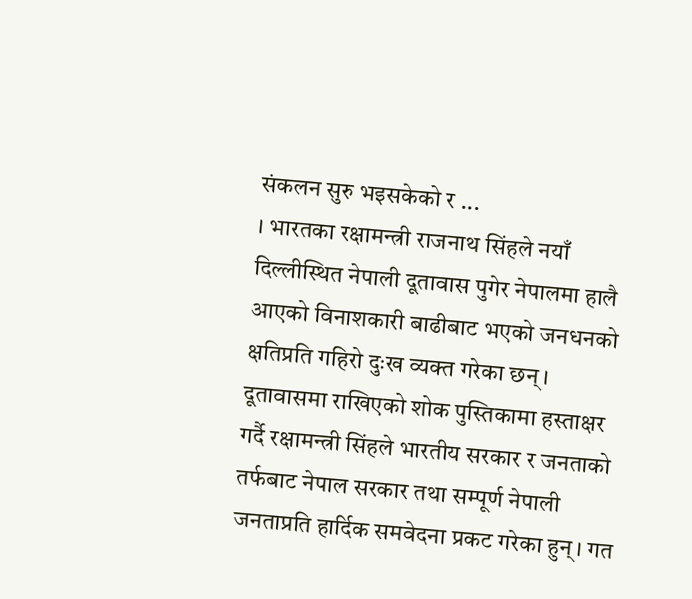संकलन सुरु भइसकेको र ...
। भारतका रक्षामन्त्री राजनाथ सिंहले नयाँ दिल्लीस्थित नेपाली दूतावास पुगेर नेपालमा हालै आएको विनाशकारी बाढीबाट भएको जनधनको क्षतिप्रति गहिरो दुःख व्यक्त गरेका छन्। दूतावासमा राखिएको शोक पुस्तिकामा हस्ताक्षर गर्दै रक्षामन्त्री सिंहले भारतीय सरकार र जनताको तर्फबाट नेपाल सरकार तथा सम्पूर्ण नेपाली जनताप्रति हार्दिक समवेदना प्रकट गरेका हुन्। गत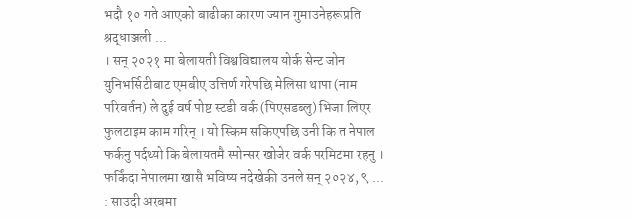भदौ १० गते आएको बाढीका कारण ज्यान गुमाउनेहरूप्रति श्रद्धाञ्जली ...
। सन् २०२१ मा बेलायती विश्वविद्यालय योर्क सेन्ट जोन युनिभर्सिटीबाट एमबीए उत्तिर्ण गरेपछि मेलिसा थापा (नाम परिवर्तन) ले दुई वर्ष पोष्ट स्टडी वर्क (पिएसडब्लु) भिजा लिएर फुलटाइम काम गरिन् । यो स्किम सकिएपछि उनी कि त नेपाल फर्कनु पर्दथ्यो कि बेलायतमै स्पोन्सर खोजेर वर्क परमिटमा रहनु । फर्किंदा नेपालमा खासै भविष्य नदेखेकी उनले सन् २०२४, ९ ...
: साउदी अरबमा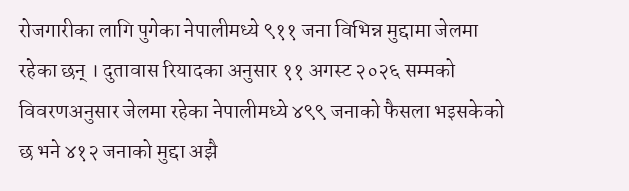रोजगारीका लागि पुगेका नेपालीमध्ये ९११ जना विभिन्न मुद्दामा जेलमा रहेका छन् । दुतावास रियादका अनुसार ११ अगस्ट २०२६ सम्मको विवरणअनुसार जेलमा रहेका नेपालीमध्ये ४९९ जनाको फैसला भइसकेको छ भने ४१२ जनाको मुद्दा अझै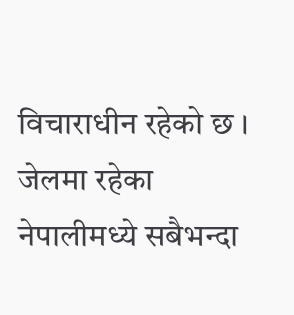विचाराधीन रहेको छ । जेलमा रहेका नेपालीमध्ये सबैभन्दा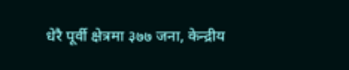धेरै पूर्वी क्षेत्रमा ३७७ जना, केन्द्रीय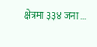क्षेत्रमा ३३४ जना ...